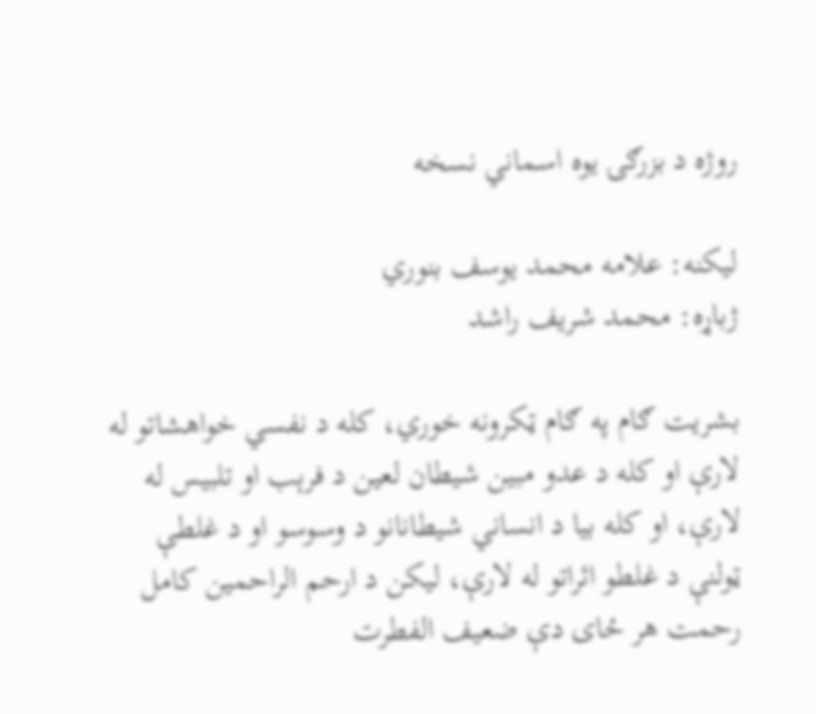روژه د بزرګۍ یوه اسماني نسخه

لیکنه: علامه محمد یوسف بنوري
ژباړه: محمد شریف راشد

بشریت ګام په ګام ټکرونه خوري، کله د نفسي خواهشاتو له لارې او کله د عدو مبین شیطان لعین د فرېب او تلبیس له لارې، او کله بیا د انساني شیطانانو د وسوسو او د غلطې ټولنې د غلطو اثراتو له لارې، لیکن د ارحم الراحمین کامل رحمت هر ځای دې ضعیف الفطرت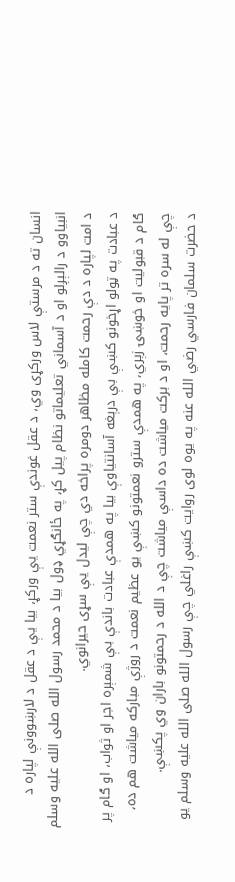انسان ته د مرستې لاس ورکړی وي، د عقل غوندې ستر نعمت یې ورکړ، بیا یې د عقل د لارښوونې لپاره د انبیاوو د رالېږلو او د آسماني تعلیماتو نظام پیل کړ، په ځانګړي ډول بیا د محمد رسول الله صلی الله علیه وسلم د امت لپاره د دې رحمت کامله مظاهر دومره پراخه دي چې لیدل یې سړی حیرانوي.
د عبادت په ټولو اړخونو کښې بې درېغه آسانتیاوې بیا په همدې عبادت باندې بې شمېره اجر او ثواب، او ګام پر ګام د قبولیت او خوښۍ زېري، په همدې سترو نعمتونو کښې یو عظیم نعمت د روژې مبارکه میاشت هم ده، چې له سره تر پایه رحمت، او د برکت میاشت ده داسې میاشت چې د الله د رحمتونو باران وي پکښې.
د حضرت سلمان فارسي رضي الله عنه په یوه لوی روایت کښې راغلي چې رسول الله صلی الله علیه وسلم یو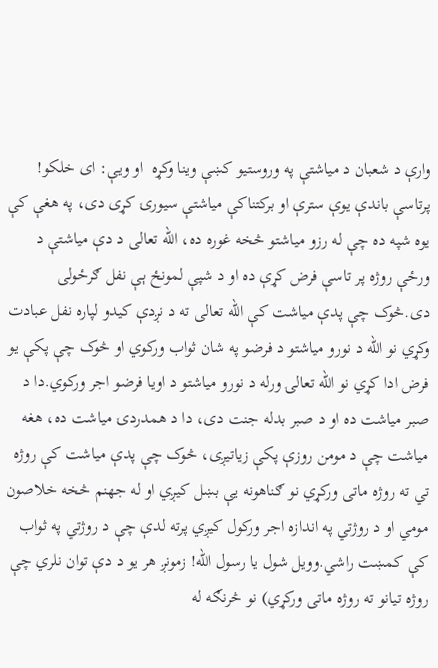وارې د شعبان د میاشتې په وروستیو کښې وینا وکړه  او ویې: ای خلکو! پرتاسې باندې یوې سترې او برکتناکې میاشتې سیورۍ کړی دی، په هغې کې یوه شپه ده چې له رزو میاشتو څخه غوره ده، الله تعالی د دې میاشتې د ورځې روژه پر تاسې فرض کړې ده او د شپې لمونځ ېې نفل ګرځولی دی.څوک چې پدې میاشت کې الله تعالی ته د نږدې کیدو لپاره نفل عبادت وکړي نو الله د نورو میاشتو د فرضو په شان ثواب ورکوي او څوک چې پکې یو فرض ادا کړي نو الله تعالۍ ورله د نورو میاشتو د اویا فرضو اجر ورکوي.دا د صبر میاشت ده او د صبر بدله جنت دی، دا د همدردۍ میاشت ده، هغه میاشت چې د مومن روزې پکې زیاتیږی، څوک چې پدې میاشت کې روژه تي ته روژه ماتی ورکړي نو ګناهونه یې بښل کیږي او له جهنم څخه خلاصون مومي او د روژتي په اندازه اجر ورکول کیږي پرته لدې چې د روژتي په ثواب کې کمښت راشي.وویل شول یا رسول الله! زمونږ هر یو د دې توان نلري چې روژه تیانو ته روژه ماتی ورکړي) نو څرنګه له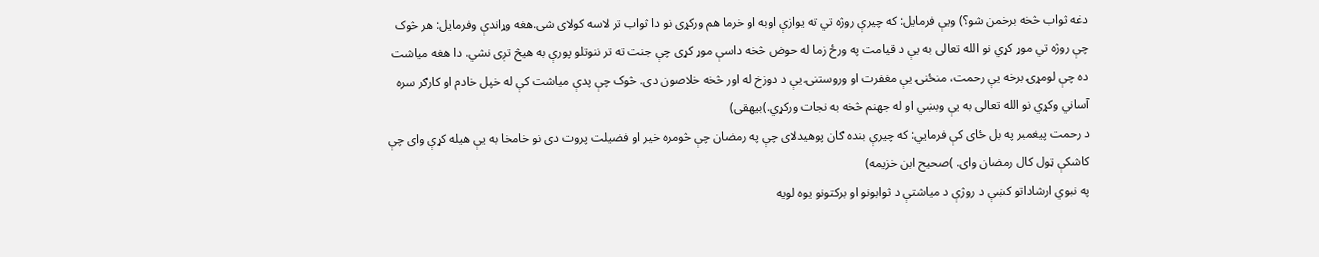دغه ثواب څخه برخمن شو؟) ویې فرمایل: که چیرې روژه تي ته یوازې اوبه او خرما هم ورکړی نو دا ثواب تر لاسه کولای شی.هغه وړاندې وفرمایل: هر څوک چې روژه تي موړ کړي نو الله تعالی به یې د قیامت په ورځ زما له حوض څخه داسې موړ کړی چې جنت ته تر ننوتلو پورې به هیڅ تږی نشي. دا هغه میاشت ده چې لومړۍ برخه یې رحمت، منځنۍ یې مغفرت او وروستنۍ یې د دوزخ له اور څخه خلاصون دی. څوک چې پدې میاشت کې له خپل خادم او کارګر سره آساني وکړي نو الله تعالی به یې وبښي او له جهنم څخه به نجات ورکړي.)بیهقی)
د رحمت پیغمبر په بل ځای کې فرمایي: که چیرې بنده ګان پوهیدلای چې په رمضان چې څومره خیر او فضیلت پروت دی نو خامخا به یې هیله کړې وای چې کاشکې ټول کال رمضان وای. )صحیح ابن خزیمه)
په نبوي ارشاداتو کښې د روژې د میاشتې د ثوابونو او برکتونو یوه لویه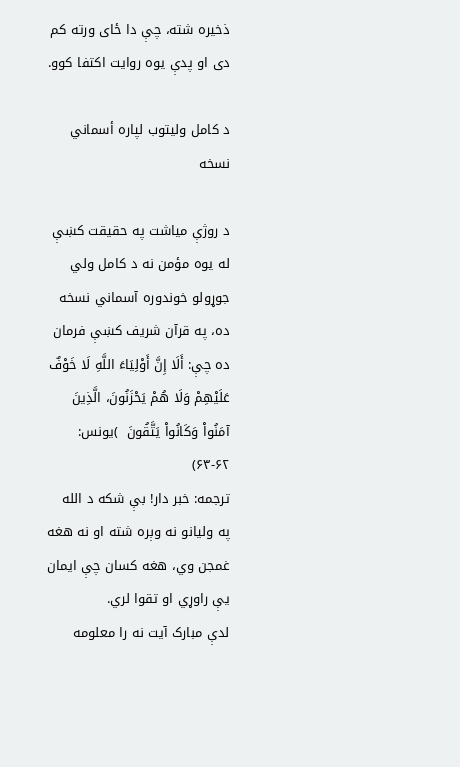ذخیره شته، چې دا ځاى ورته کم دى او پدې یوه روایت اکتفا کوو.

د کامل ولیتوب لپاره أسماني نسخه

د روژې میاشت په حقیقت کښې له یوه مؤمن نه د کامل ولي جوړولو خوندوره آسماني نسخه ده، په قرآن شریف کښې فرمان ده چې: أَلَا إِنَّ أَوْلِيَاءَ اللَّهِ لَا خَوْفٌ عَلَيْهِمْ وَلَا هُمْ يَحْزَنُونَ، الَّذِينَ آمَنُواْ وَكَانُواْ يَتَّقُونَ  )یونس: ۶۲-۶۳)
ترجمه: خبر دار! بې شکه د الله په وليانو نه وېره شته او نه هغه غمجن وي، هغه كسان چې ايمان يې راوړي او تقوا لري.
لدې مبارک آیت نه را معلومه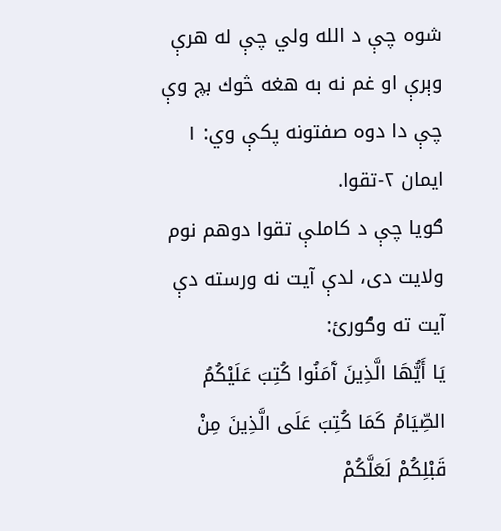شوه چې د الله ولي چې له هرې وېرې او غم نه به هغه څوك بچ وې چې دا دوه صفتونه پكې وي: ۱ ایمان ۲-تقوا.
ګویا چې د کاملې تقوا دوهم نوم ولایت دی، لدې آیت نه ورسته دې آیت ته وګورئ:
يَا أَيُّهَا الَّذِينَ آَمَنُوا كُتِبَ عَلَيْكُمُ الصِّيَامُ كَمَا كُتِبَ عَلَى الَّذِينَ مِنْ قَبْلِكُمْ لَعَلَّكُمْ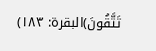تَتَّقُونَ)البقرة: ۱۸۳)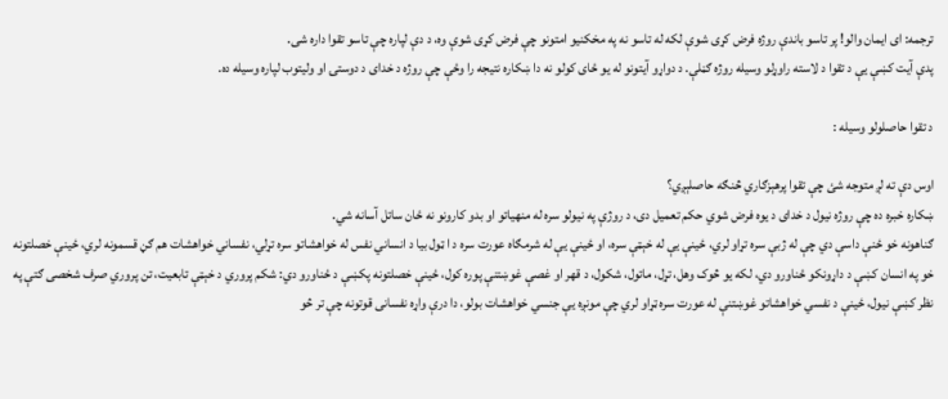ترجمه: ای ایمان والو! پر تاسو باندې روژه فرض کړی شوې لکه له تاسو نه په مخکنیو امتونو چې فرض کړی شوې وه، د دې لپاره چې تاسو تقوا داره شی.
پدې آیت کښې یې د تقوا د لاسته راوړلو وسیله روژه ګڼلې. د دواړو آیتونو له یو ځای کولو نه دا ښکاره نتیجه را وځې چې روژه د خدای د دوستۍ او وليتوب لپاره وسیله ده.

د تقوا حاصلولو وسیله :

اوس دې ته لږ متوجه شئ چې تقوا پرهېزګاري څنګه حاصلېږي؟
ښکاره خبره ده چې روژه نیول د خدای د یوه فرض شوي حکم تعمیل دی، د روژې په نیولو سره له منهیاتو او بدو کارونو نه ځان ساتل آسانه شي.
ګناهونه خو ځنې داسې دي چې له ژبې سره تړاو لري، ځینې یې له خېټې سره، او ځینې یې له شرمګاه عورت سره د ا ټول بیا د انساني نفس له خواهشاتو سره تړلي، نفساني خواهشات هم ګڼ قسمونه لري، ځینې خصلتونه خو په انسان کښې د داړونکو ځناورو دي، لکه یو څوک وهل، تړل، ماتول، شکول، د قهر او غصې غوښتنې پوره کول، ځینې خصلتونه پکښې د ځناورو دي: شکم پروري د خېټې تابعیت، تن پروري صرف شخصی ګتې په نظر کښې نیول، ځینې د نفسي خواهشاتو غوښتنې له عورت سره ټړاو لري چې مونږه یې جنسي خواهشات بولو، دا درې واړه نفسانی قوتونه چې تر څو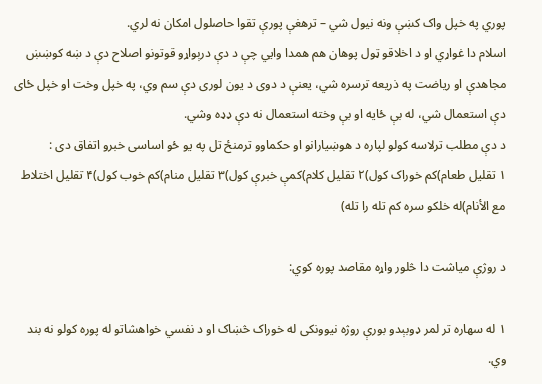پوري په خپل واک کښې ونه نیول شي – ترهغې پورې تقوا حاصلول امکان نه لري.
اسلام دا غواړي او د اخلاقو ټول پوهان هم همدا وايي چې د دې درېواړو قوتونو اصلاح دې د ښه کوښښ مجاهدې او ریاضت په ذریعه ترسره شي، یعنې د دوی د یون لوری دې سم وي، په خپل وخت او خپل ځای دې استعمال شي، له بې ځایه او بې وخته استعمال نه دې ډډه وشي.
د دې مطلب ترلاسه کولو لپاره د هوښیارانو او حکماوو ترمنځ تل په یو ځو اساسی خبرو اتفاق دی :
۱ تقلیل طعام)کم خوراک کول)۲ تقلیل کلام)کمې خبرې کول)۳ تقلیل منام)کم خوب کول)۴ تقلیل اختلاط مع الأنام)له خلکو سره کم تله را تله)

د روژې میاشت دا څلور واړه مقاصد پوره کوي:

۱ له سهاره تر لمر ډوبېدو بورې روژه نیوونکی له خوراک څښاک او د نفسي خواهشاتو له پوره کولو نه بند وي.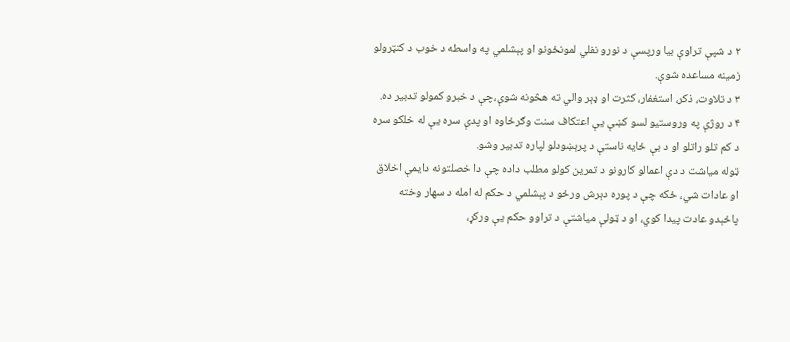۲ د شپې تراوې بیا ورپسې د نورو نفلي لمونځونو او پېشلمي په واسطه د خوب د کنټرولو زمینه مساعده شوې.
۳ د تلاوت، ذکر، استغفار، کثرت او ډېر والي ته هڅونه شوې،چې د خبرو کمولو تدبیر ده.
۴ د روژې په وروستیو لسو کښې یې اعتکاف سنت وګرځاوه او پدې سره یې له خلکو سره د کم تلو راتلو او د بې ځایه ناستې د پرېښودلو لپاره تدبیر وشو.
ټوله میاشت د دې اعمالو کارونو د تمرین کولو مطلب داده چې دا خصلتونه دایمې اخلاق او عادات شي، ځکه چې د پوره دېرش ورځو د پېشلمي د حکم له امله د سهار وخته پاځېدو عادت پیدا کوي، او د ټولې میاشتې د تراوو حکم یې ورکړ،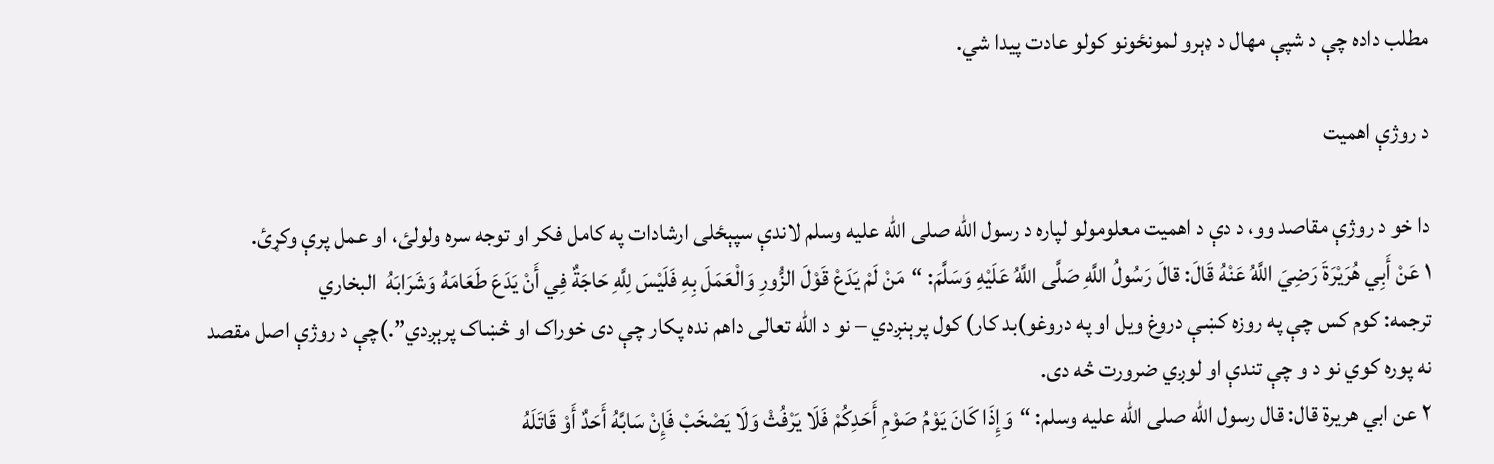مطلب داده چې د شپې مهال د ډېرو لمونځونو کولو عادت پیدا شي.

د روژې اهمیت

دا خو د روژې مقاصد وو، د دې د اهمیت معلومولو لپاره د رسول الله صلی الله علیه وسلم لاندې سپېځلی ارشادات په کامل فکر او توجه سره ولولئ، او عمل پرې وکړئ.
۱ عَنْ أَبِي هُرَيْرَةَ رَضِيَ اللَّهُ عَنْهُ قَالَ: قالَ رَسُولُ اللَّهِ صَلَّى اللَّهُ عَلَيْهِ وَسَلَّمَ: “مَنْ لَمْ يَدَعْ قَوْلَ الزُّورِ وَالْعَمَلَ بِهِ فَلَيْسَ لِلَّهِ حَاجَةٌ فِي أَنْ يَدَعَ طَعَامَهُ وَشَرَابَهُ  البخاري
ترجمه: کوم کس چې په روزه کښې دروغ ویل او په دروغو)بد کار) کول پرېنږدي – نو د الله تعالی داهم نده پکار چې دی خوراک او څښاک پرېږدي”.)چې د روژې اصل مقصد نه پوره کوي نو د و چې تندې او لوږي ضرورت څه دی.
۲ عن ابي هریرة قال: قال رسول الله صلی الله علیه وسلم: “وَإِذَا كَانَ يَوْمُ صَوْمِ أَحَدِكُمْ فَلَا يَرْفُثْ وَلَا يَصْخَبْ فَإِنْ سَابَّهُ أَحَدٌ أَوْ قَاتَلَهُ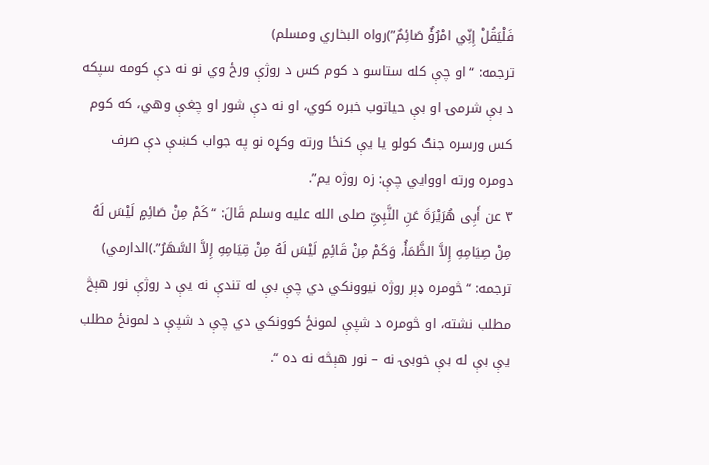فَلْيَقُلْ إِنِّي امْرُؤٌ صَائِمٌ”)رواه البخاري ومسلم)
ترجمه: “او چې کله ستاسو د کوم کس د روژې ورځ وي نو نه دې کومه سپکه د بې شرمۍ او بې حیاتوب خبره کوي، او نه دې شور او چغې وهي، که کوم کس ورسره جنګ کولو یا یې کنځا ورته وکړه نو په جواب کښې دې صرف دومره ورته اووایي چې: زه روژه یم”.
۳ عن أَبِى هُرَيْرَةَ عَنِ النَّبِىِّ صلى الله عليه وسلم قَالَ: “كَمْ مِنْ صَائِمٍ لَيْسَ لَهُ مِنْ صِيَامِهِ إِلاَّ الظَّمَأُ، وَكَمْ مِنْ قَائِمٍ لَيْسَ لَهُ مِنْ قِيَامِهِ إِلاَّ السَّهَرُ”.)الدارمي)
ترجمه: “څومره ډېر روژه نیوونکي دي چې بې له تندې نه یې د روژې نور هېڅ مطلب نشته، او څومره د شپې لمونځ کوونکي دي چې د شپې د لمونځ مطلب یې بې له بې خوبۍ نه – نور هېڅه نه ده “.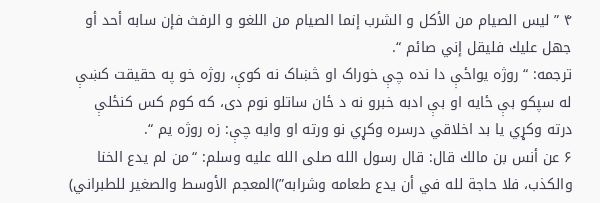۴ ” لیس الصیام من الأكل و الشرب إنما الصيام من اللغو و الرفث فإن سابه أحد أو جهل عليك فليقل إني صائم “.
ترجمه: “روژه یواځې دا نده چې خوراک او څښاک نه کوې، روژه خو په حقیقت کښې له سپکو بې ځایه او بې ادبه خبرو نه د ځان ساتلو نوم دی، که کوم کس کنځلې درته وکړي یا بد اخلاقي درسره وکړي نو ورته او وایه چې: زه روژه يم “.
۶ عن أنس بن مالك قال: قال رسول الله صلى الله عليه وسلم: “من لم يدع الخنا والكذب، فلا حاجة لله في أن يدع طعامه وشرابه”)المعجم الأوسط والصغير للطبراني)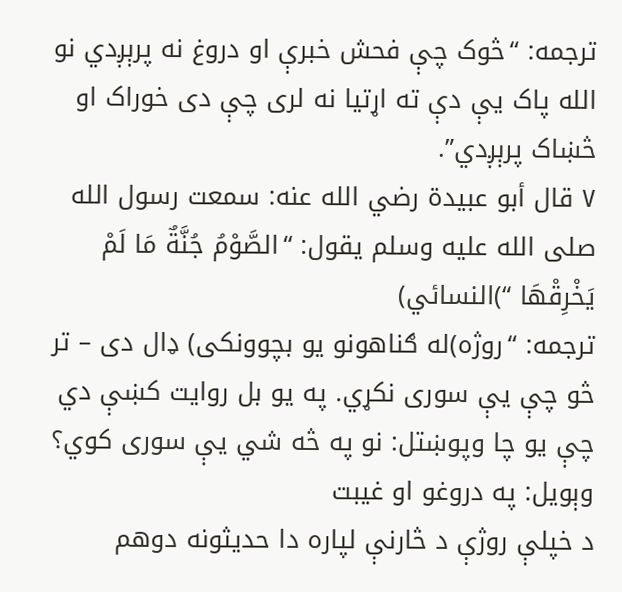ترجمه: “څوک چې فحش خبرې او دروغ نه پرېږدي نو الله پاک یې دې ته اړتیا نه لری چې دی خوراک او څښاک پرېږدي”.
۷ قال أبو عبيدة رضي الله عنه: سمعت رسول الله صلى الله عليه وسلم يقول: “الصَّوْمُ جُنَّةٌ مَا لَمْ يَخْرِقْهَا “)النسائي)
ترجمه: “روژه)له ګناهونو یو بچوونکی) ډال دی – تر څو چې یې سوری نکړي. په یو بل روایت کښې دي چې یو چا وپوښتل: نو په څه شي یې سوری کوي؟ وېویل: په دروغو او غیبت
د خپلې روژې د څارنې لپاره دا حدیثونه دوهم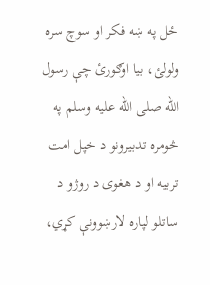ځل په ښه فکر او سوچ سره ولولئ، بیا اوګورئ چې رسول الله صلی الله علیه وسلم په څومره تدبیرونو د خپل امت تربیه او د هغوی د روژو د ساتلو لپاره لارښوونې کړي،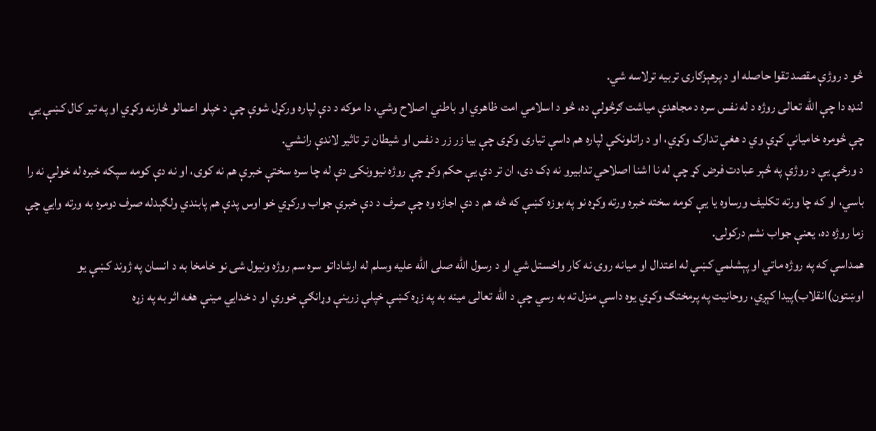څو د روژې مقصد تقوا حاصله او د پرهېزګارۍ تربیه ترلاسه شي.
لنډه دا چې الله تعالی روژه د له نفس سره د مجاهدې میاشت ګرڅولې ده، څو د اسلامي امت ظاهري او باطني اصلاح وشي، دا موکه د دې لپاره ورکړل شوې چې د خپلو اعمالو څارنه وکړي او په تیر کال کښې یې چې څومره خامیانې کړې وي د هغې تدارک وکړي، او د راتلونکې لپاره هم داسې تیاری وکړی چې بیا زر زر د نفس او شیطان تر تاثیر لاندې رانشي.
د ورځې یې د روژې په څېر عبادت فرض کړ چې له نا اشنا اصلاحي تدابیرو نه ډک دی، ان تر دې یې حکم وکړ چې روژه نیوونکی دې له چا سره سختې خبرې هم نه کوی، او نه دې کومه سپکه خبره له خولې نه را باسي، او که چا ورته تکلیف ورساوه یا یې کومه سخته خبره ورته وکړه نو په بوزه کښې که څه هم د دې اجازه وه چې صرف د دې خبرې جواب ورکړي خو اوس پدې هم پابندي ولګېدله صرف دومره به ورته وایي چې زما روژه ده، یعنې جواب نشم درکولی.
همداسې که په روژه ماتي او پېشلمي کښې له اعتدال او میانه روۍ نه کار واخستل شي او د رسول الله صلی الله علیه وسلم له ارشاداتو سره سم روژه ونیول شی نو خامخا به د انسان په ژوند کښې یو اوښتون)انقلاب)پیدا کېږي، روحانیت په پرمختګ وکړي یوه داسې منزل ته به رسي چې د الله تعالی مینه به په زړه کښې خپلې زرینې وړانګې خورې او د خدایي مینې هغه اثر به په زړه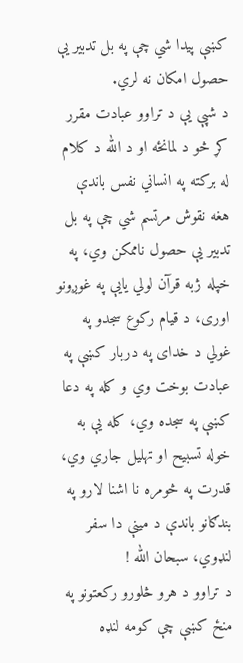کښې پیدا شي چې په بل تدبیر یې حصول امکان نه لري.
د شپې یې د تراوو عبادت مقرر کړ څو د لمانځه او د الله د کلام له برکته په انساني نفس باندې هغه نقوش مرتسم شي چې په بل تدبیر یې حصول ناممکن وي، په خپله ژبه قرآن لولي یایې په غوږونو اوری، د قیام رکوع سجدو په غولي د خدای په دربار کښې په عبادت بوخت وي و کله په دعا کښې په سجده وي، کله یې به خوله تسبیح او تهلیل جاري وي، قدرت په څومره نا اشنا لارو په بندګانو باندې د مینې دا سفر لنډوي، سبحان الله !
د تراوو د هرو څلورو رکعتونو په منځ کښې چې کومه لنډه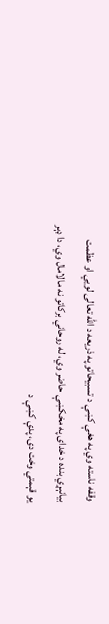وقفه ناسته وي په هغې کښې د تسبیحاتو په ذریعه د الله تعالی لويي او عظمت بیانېړي بنده د خدای په مخکښې حاضر وي، له روحاني برکاتو نه مالامال وي، دا ډېر یو قېمتي وخت دی، پدې کښې د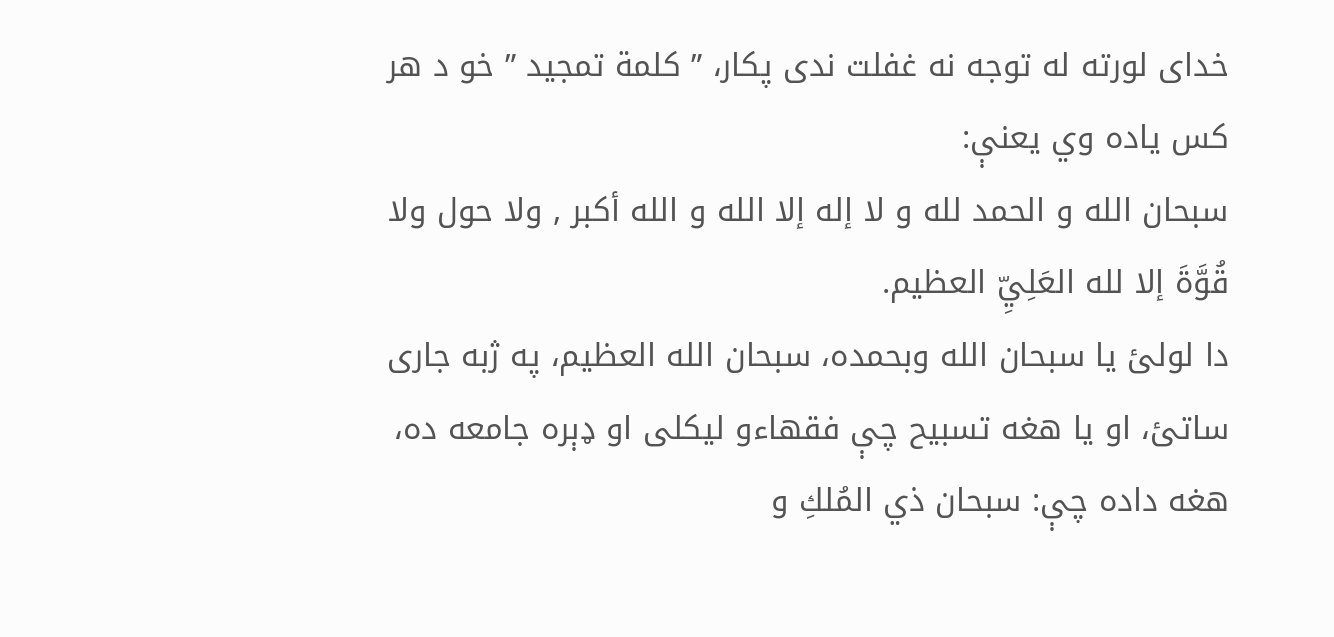خدای لورته له توجه نه غفلت ندی پکار، ” كلمة تمجيد ” خو د هر کس یاده وي یعنې:
سبحان الله و الحمد لله و لا إله إلا الله و الله أكبر , ولا حول ولا قُوَّةَ إلا لله العَلِيِّ العظيم.
دا لولئ یا سبحان الله وبحمده، سبحان الله العظیم، په ژبه جاری ساتئ، او یا هغه تسبیح چې فقهاءو لیکلی او ډېره جامعه ده، هغه داده چې: سبحان ذي المُلكِ و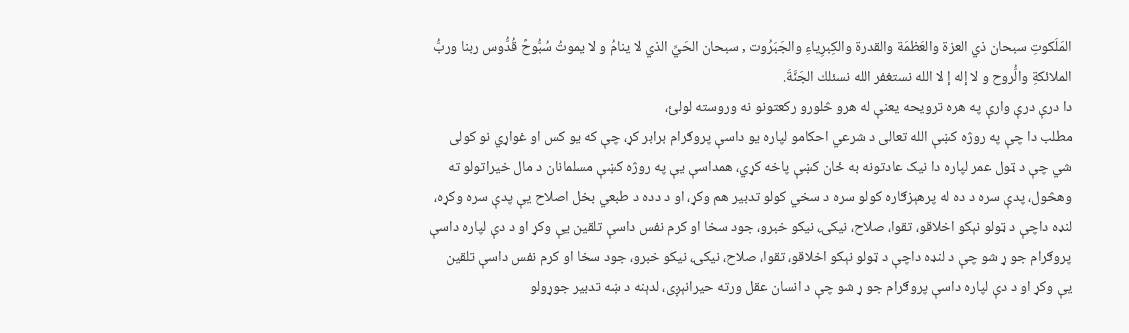المَلَكوتِ سبحان ذي العزة والعَظمَة والقدرة والكِبرِياءِ والجَبَرُوت , سبحان الحَيِّ الذي لا ينامُ و لا يموتُ سُبُّوحً قُدُّوس ربنا وربُّ الملائكةِ والُّروح و لا إله إ لا الله نستغفر الله نسئلك الجَنَّةَ.
دا درې درې وارې په هره ترویحه یعنې له هرو څلورو رکعتونو نه وروسته لولئ،
مطلب دا چې په روژه کښې الله تعالی د شرعي احکامو لپاره یو داسې پروګرام برابر کړ، چې که یو کس او غواړي نو کولی شي چې د ټول عمر لپاره دا نیک عادتونه به ځان کښې پاخه کړي، همداسې یې په روژه کښې مسلمانان د مال خیراتولو ته وهڅول، پدې سره د ده له پرهېزګاره کولو سره د سخي کولو تدبیر هم وکړ، او د دده د طبعي بخل اصلاح یې پدې سره وکړه،
لنډه داچې د ټولو نېکو اخلاقو، تقوا، صلاح، نیکۍ، نیکو خبرو، جود سخا او کرم نفس داسې تلقین یې وکړ او د دې لپاره داسې پروګرام جو ړ شو چې د لنډه داچې د ټولو نېکو اخلاقو، تقوا، صلاح، نیکۍ، نیکو خبرو، جود سخا او کرم نفس داسې تلقین یې وکړ او د دې لپاره داسې پروګرام جو ړ شو چې د انسان عقل ورته حیرانېږی، لدېنه د ښه تدبیر جوړولو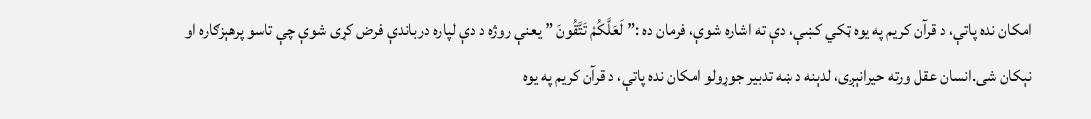امکان نده پاتې، د قرآن کریم په یوه ټکي کښې، دې ته اشاره شوې، فرمان ده :” لَعَلَّكُمْ تَتَّقُونَ ” يعنې روژه د دې لپاره درباندې فرض کړی شوې چې تاسو پرهېزګاره او نېکان شی.انسان عقل ورته حیرانېږی، لدېنه د ښه تدبیر جوړولو امکان نده پاتې، د قرآن کریم په یوه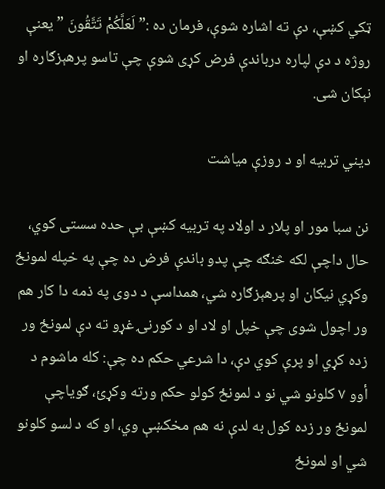ټکي کښې، دې ته اشاره شوې، فرمان ده :” لَعَلَّكُمْ تَتَّقُونَ ” يعنې روژه د دې لپاره درباندې فرض کړی شوې چې تاسو پرهېزګاره او نېکان شی.

دیني تربیه او د روزې میاشت

نن سبا مور او پلار د اولاد په تربیه کښې بې حده سستی کوي، حال داچې لکه څنګه چې پدو باندې فرض ده چې په خپله لمونځ وکړي نیکان او پرهېزګاره شي، همداسې د دوی په ذمه دا کار هم ور اچول شوی چې خپل او لاد او د کورنۍ غړو ته دې لمونځ ور زده کړي او پرې کوي دې، دا شرعي حکم ده چې: کله ماشوم د أوو ۷ کلونو شي نو د لمونځ کولو حکم ورته وکړئ، ګویاچې لمونځ ور زده کول به لدې نه هم مخکښې وي، او که د لسو کلونو شي او لمونځ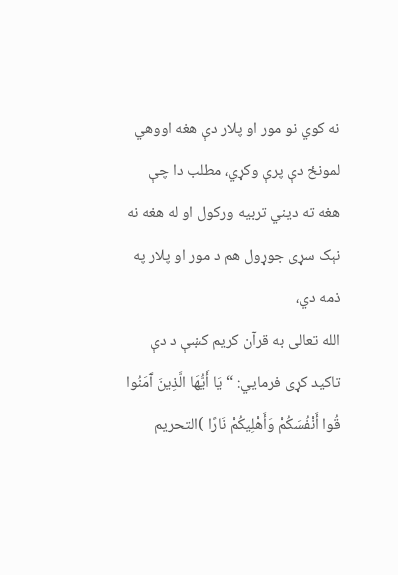نه کوي نو مور او پلار دې هغه اووهي لمونځ دې پرې وکړي، مطلب دا چې هغه ته دیني تربیه ورکول او له هغه نه نېک سړی جوړول هم د مور او پلار په ذمه دي،
الله تعالی به قرآن کریم کښې د دې تاکید کړی فرمايي: “يَا أَيُّهَا الَّذِينَ آَمَنُوا قُوا أَنْفُسَكُمْ وَأَهْلِيكُمْ نَارًا )التحريم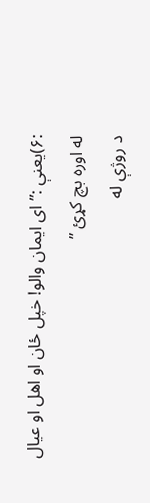:۶)یعنې :” ای ایمان والو! خپل ځان او اهل او عیال له اوره بچ کړئ ”
د روژې له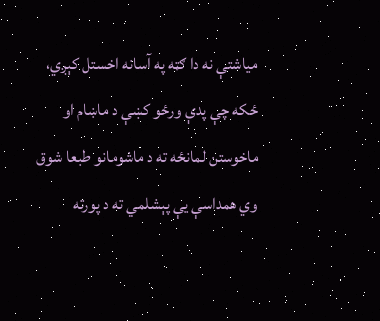میاشتې نه دا ګټه په آسانه اخستل کېږي، ځکه چې پدې ورځو کښې د ماښام او ماخوستن لمانځه ته د ماشومانو طبعا شوق وي همداسې یې پېشلمي ته د پورته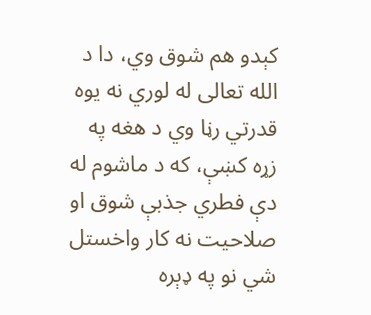کېدو هم شوق وي، دا د الله تعالی له لوري نه یوه قدرتي رڼا وي د هغه په زړه کښې، که د ماشوم له دې فطري جذبې شوق او صلاحیت نه کار واخستل شي نو په ډېره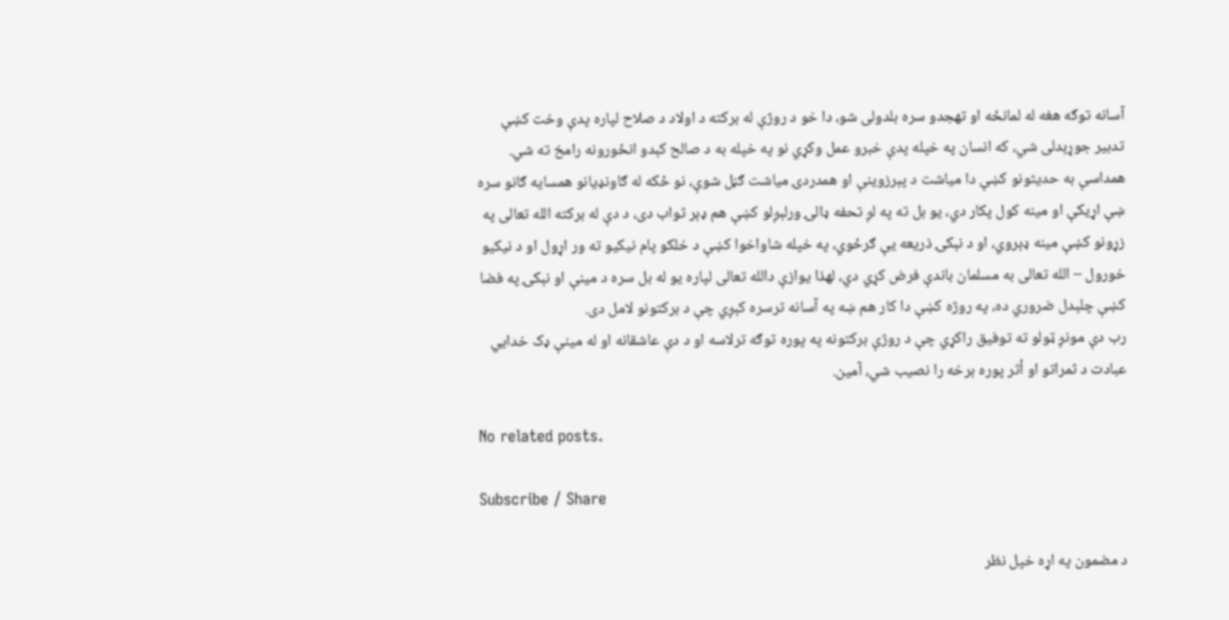آسانه توګه هغه له لمانځه او تهجدو سره بلدولی شو، دا خو د روژې له برکته د اولاد د صلاح لپاره پدې وخت کښې تدبیر جوړېدلی شي، که انسان په خپله پدې خبرو عمل وکړي نو په خپله به د صالح کېدو انځورونه رامخ ته شي.
همداسې به حدیثونو کښې دا میاشت د پېرزوینې او همدردۍ میاشت ګڼل شوې، نو ځکه له ګاونډیانو همسایه ګانو سره ښې اړیکې او مینه کول پکار دي، یو بل ته په لږ تحفه ډالۍ ورلېږلو کښې هم ډېر ثواب دی، د دې له برکته الله تعالی په زړونو کښې مینه ډېروي، او د نېکۍ ذریعه یې ګرځوي، په خپله شاواخوا کښې د خلکو پام نیکیو ته ور اړول او د نیکیو خورول – الله تعالی به مسلمان باندې فرض کړي دي، لهذا یوازې دالله تعالی لپاره یو له بل سره د مینې او نېکۍ په فضا کښې چلېدل ضروري ده، په روژه کښې دا کار هم ښه په آسانه ترسره کېږي چې د برکتونو لامل دی.
رب دې مونږ ټولو ته توفیق راکړي چې د روژې برکتونه په پوره توګه ترلاسه او د دې عاشقانه او له مینې ډک خدایي عبادت د ثمراتو او أثر پوره برخه را نصیب شي، آمین.

No related posts.

Subscribe / Share

د مضمون په اړه خپل نظر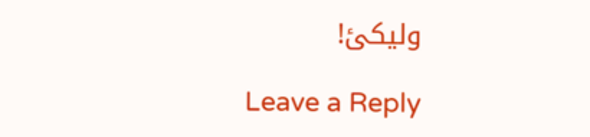وليکئ!

Leave a Reply